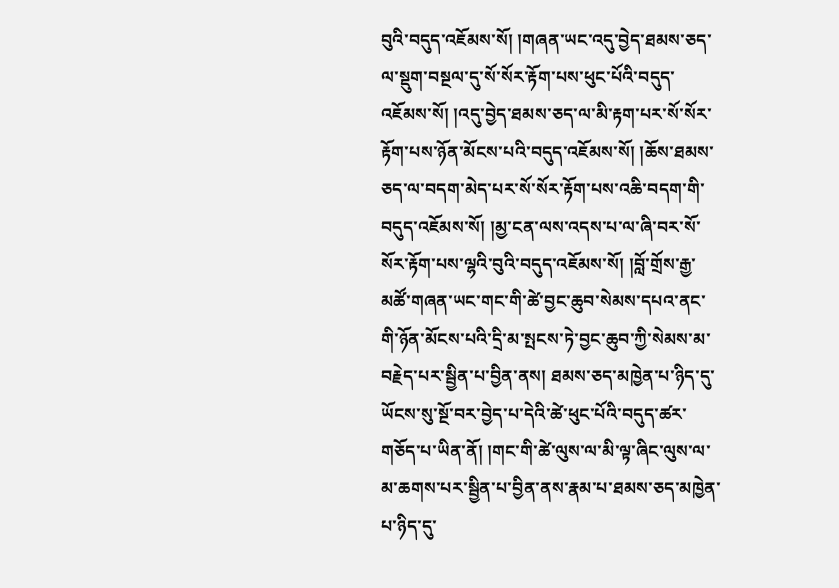བུའི་བདུད་འཇོམས་སོ། །གཞན་ཡང་འདུ་བྱེད་ཐམས་ཅད་ལ་སྡུག་བསྔལ་དུ་སོ་སོར་རྟོག་པས་ཕུང་པོའི་བདུད་འཇོམས་སོ། །འདུ་བྱེད་ཐམས་ཅད་ལ་མི་རྟག་པར་སོ་སོར་རྟོག་པས་ཉོན་མོངས་པའི་བདུད་འཇོམས་སོ། །ཆོས་ཐམས་ཅད་ལ་བདག་མེད་པར་སོ་སོར་རྟོག་པས་འཆི་བདག་གི་བདུད་འཇོམས་སོ། །མྱ་ངན་ལས་འདས་པ་ལ་ཞི་བར་སོ་སོར་རྟོག་པས་ལྷའི་བུའི་བདུད་འཇོམས་སོ། །བློ་གྲོས་རྒྱ་མཚོ་གཞན་ཡང་གང་གི་ཚེ་བྱང་ཆུབ་སེམས་དཔའ་ནང་གི་ཉོན་མོངས་པའི་དྲི་མ་སྤངས་ཏེ་བྱང་ཆུབ་ཀྱི་སེམས་མ་བརྗེད་པར་སྦྱིན་པ་བྱིན་ནས། ཐམས་ཅད་མཁྱེན་པ་ཉིད་དུ་ཡོངས་སུ་སྔོ་བར་བྱེད་པ་དེའི་ཚེ་ཕུང་པོའི་བདུད་ཚར་གཅོད་པ་ཡིན་ནོ། །གང་གི་ཚེ་ལུས་ལ་མི་ལྟ་ཞིང་ལུས་ལ་མ་ཆགས་པར་སྦྱིན་པ་བྱིན་ནས་རྣམ་པ་ཐམས་ཅད་མཁྱེན་པ་ཉིད་དུ་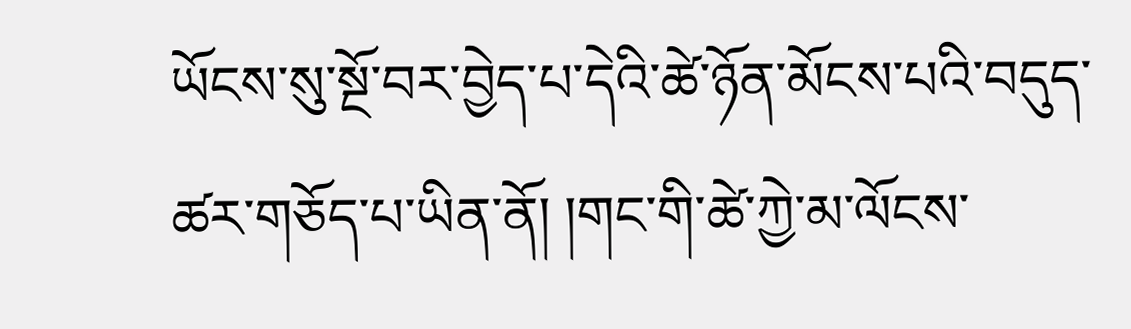ཡོངས་སུ་སྔོ་བར་བྱེད་པ་དེའི་ཚེ་ཉོན་མོངས་པའི་བདུད་ཚར་གཅོད་པ་ཡིན་ནོ། །གང་གི་ཚེ་ཀྱེ་མ་ལོངས་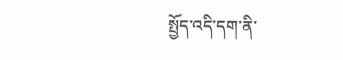སྤྱོད་འདི་དག་ནི་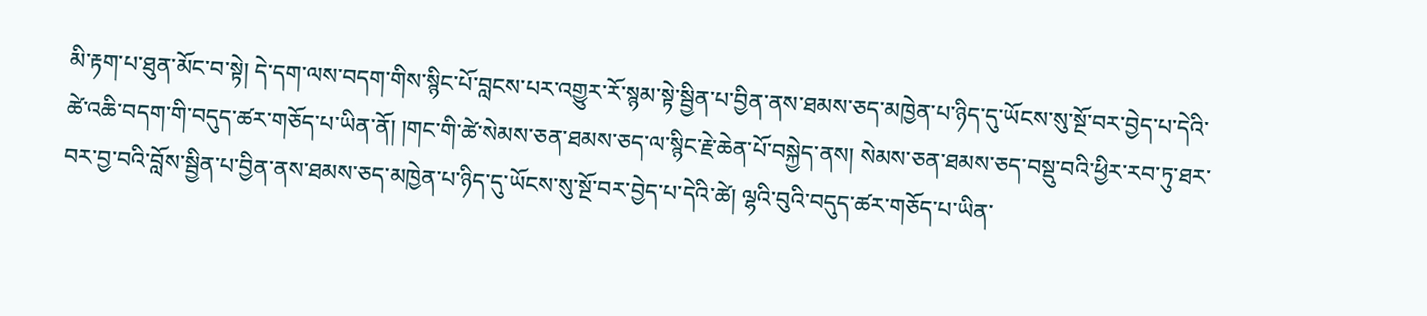མི་རྟག་པ་ཐུན་མོང་བ་སྟེ། དེ་དག་ལས་བདག་གིས་སྙིང་པོ་བླངས་པར་འགྱུར་རོ་སྙམ་སྟེ་སྦྱིན་པ་བྱིན་ནས་ཐམས་ཅད་མཁྱེན་པ་ཉིད་དུ་ཡོངས་སུ་སྔོ་བར་བྱེད་པ་དེའི་ཚེ་འཆི་བདག་གི་བདུད་ཚར་གཅོད་པ་ཡིན་ནོ། །གང་གི་ཚེ་སེམས་ཅན་ཐམས་ཅད་ལ་སྙིང་རྗེ་ཆེན་པོ་བསྐྱེད་ནས། སེམས་ཅན་ཐམས་ཅད་བསྡུ་བའི་ཕྱིར་རབ་ཏུ་ཐར་བར་བྱ་བའི་བློས་སྦྱིན་པ་བྱིན་ནས་ཐམས་ཅད་མཁྱེན་པ་ཉིད་དུ་ཡོངས་སུ་སྔོ་བར་བྱེད་པ་དེའི་ཚེ། ལྷའི་བུའི་བདུད་ཚར་གཅོད་པ་ཡིན་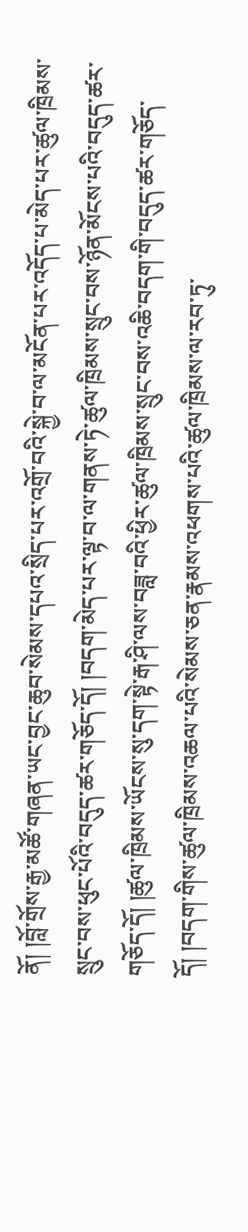ནོ། །བློ་གྲོས་རྒྱ་མཚོ་གཞན་ཡང་བྱང་ཆུབ་སེམས་དཔའ་སྲིད་པར་འགྲོ་བའི་སྐྱེ་བ་ལ་མངོན་པར་འདོད་པ་མེད་པར་ཚུལ་ཁྲིམས་སྲུང་བས་ཕུང་པོའི་བདུད་ཚར་གཅོད་དོ། །བདག་མེད་པར་ལྟ་བ་ལ་གནས་ཏེ་ཚུལ་ཁྲིམས་སྲུང་བས་ཉོན་མོངས་པའི་བདུད་ཚར་གཅོད་དོ། །ཚུལ་ཁྲིམས་ཡོངས་སུ་དག་སྟེ་རྒ་ཤི་ལས་བཟླ་བའི་ཕྱིར་ཚུལ་ཁྲིམས་སྲུང་བས་འཆི་བདག་གི་བདུད་ཚར་གཅོད་དོ། །བདག་གིས་ཚུལ་ཁྲིམས་འཆལ་པའི་སེམས་ཅན་རྣམས་འཕགས་པའི་ཚུལ་ཁྲིམས་ལ་རབ་ཏུ་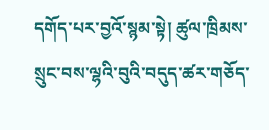དགོད་པར་བྱའོ་སྙམ་སྟེ། ཚུལ་ཁྲིམས་སྲུང་བས་ལྷའི་བུའི་བདུད་ཚར་གཅོད་